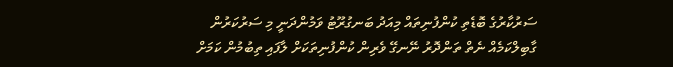ސަރުކާރުގެ ބޮޑެތި ކުންފުނިތައް މިއަދު ބަނގުރޫޓު ވަމުންދަނީ މި ސަރުކަރުން ގާބިލްކަމެއް ނެތް ތަންދޮރު ނޭނގޭ ވެރިން ކުންފުނިތަކަށް ލާފައި ތިބުމުން ކަމަށް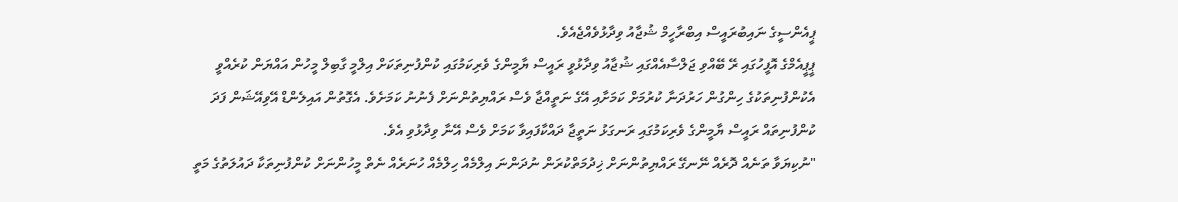ޕީއެންސީގެ ނައިބުރައީސް އިބްރާހީމް ޝުޖާއު ވިދާޅުވެއްޖެއެވެ.
ޕީޕީއެމްގެ އޮފީހުގައި ރޭ ބޭއްވި ޖަލްސާއެއްގައި ޝުޖާއު ވިދާޅުވީ ރައީސް ޔާމީންގެ ވެރިކަމުގައި ކުންފުނިތަކަށް އިލްމީ ގާބިލް މީހުން އައްޔަން ކުރެއްވީ އެކުންފުނިތަކުގެ ހިންގުން ހަރުދަނާ ކުރުމަށް ކަމަށާއި އޭގެ ނަތީއްޖާ ވެސް ރައްޔިތުންނަށް ފެނުނު ކަމަށެވެ. އެގޮތުން އައިލެންޑް އޭވިއޭޝަން ފަދަ ކުންފުނިތައް ރައީސް ޔާމީންގެ ވެރިކަމުގައި ރަނގަޅު ނަތީޖާ ދައްކާފައިވާ ކަމަށް ވެސް އޭނާ ވިދާޅުވި އެވެ.
"ނުކިޔަވާ ތަނެއް ދޮރެއް ނޭނގޭ ރައްޔިތުންނަށް ޚިދުމަތްކުރަން ނުދަންނަ އިލްމެއް ހިލްމެއް ހުނަރެއް ނެތް މީހުންނަށް ކުންފުނިތަކާ ދައުލަތުގެ މަތީ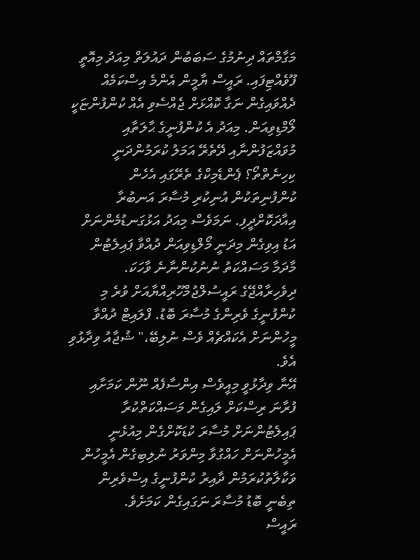މަގާމްތައް ދިނުމުގެ ސަބަބުން ދައުލަތް މިއަދު މިއޮތީ ފޫވެއްޓިފައި. ރައީސް ޔާމީން އެންމެ އިސްކަމެއް ދެއްވައިގެން ނަގާ ކޮއްޅަށް ޖެއްސެވި އެއް ކުންފުންޏަކީ ލޯމްޑިވިއަން. މިއަދު އެ ކުންފުނީގެ ޙާލަތާއި މުވައްޒަފުންނާއި ދޭތެރޭ އަމަލު ކުރަމުންދަނީ ކިހިނެތްތޯ؟ ޕެންޑެމިކްގެ ތެރޭގައި އެހެން ކުންފުނިތަކުން އުނިކުރި މުސާރަ އަނބުރާ އިއާދަކޮށްދީފި. ނަމަވެސް މިއަދު އަޅުގަނޑުމެންނަށް އަޑު އިވިގެން މިދަނީ މޯލްޑިވިއަން ދުއްވާ ޕައިލެޓުން މާދަމާ މަސައްކަތު ނުނުކުންނާނެ ވާހަކަ. ދިވެހިރާއްޖޭގެ ރައީސުލްޖުމްހޫރިއްޔާއަށް ވުރެ މި ކުންފުނީގެ ވެރިންގެ މުސާރަ ބޮޑު. ފްލައިޓް ދުއްވާ މީހުންނަށް އެކައްޗެއް ވެސް ނުލިބޭ،" ޝުޖާއު ވިދާޅުވި އެވެ.
އޭނާ ވިދާޅުވީ މިއީވެސް އިންސާފެއް ނޫން ކަމަށާއި ފުރާނަ ރިސްކަށް ލައިގެން މަސައްކަތްކުރާ ޕައިލެޓުންނަށް މުސާރަ ކުޑަކޮށްގެން މިއުޅެނީ އެމީހުންނަށް ހައްގުވާ މިންވަރު ނުލިބިގެން އެމީހުން ވަކާލާތުކުރަމުން ދާއިރު ކުންފުނީގެ އިސްވެރިން ތިބެނީ ބޮޑު މުސާރަ ނަގައިގެން ކަމަށެވެ.
ރައީސް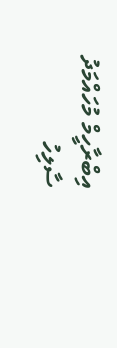އިބްރާހީމް މުހައްމަދު ސާލިހު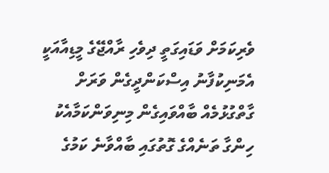ވެރިކަމަށް ވަޑައިގަތީ ދިވެހި ރާއްޖޭގެ މީޑިއާއަކީ އެމަނިކުފާނު އިސްކަންދީގެން ވަރަށް ގާތްގުޅުމެއް ބާއްވައިގެން މިނިވަންކަމާއެކު ހިންގާ ތަނެއްގެ ގޮތުގައި ބާއްވާނެ ކަމުގެ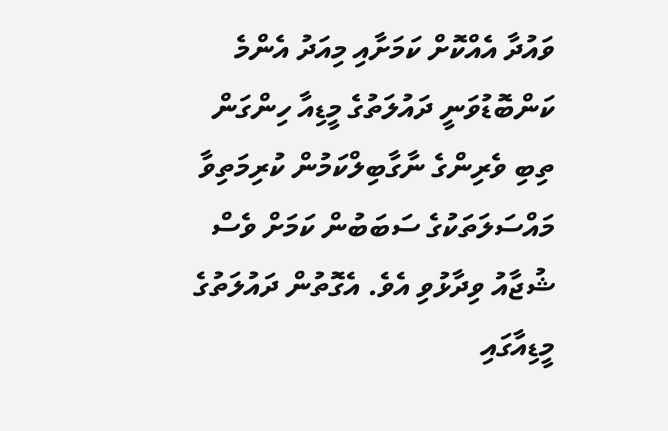ވައުދާ އެއްކޮށް ކަމަށާއި މިއަދު އެންމެ ކަންބޮޑުވަނީ ދައުލަތުގެ މީޑިއާ ހިންގަން ތިބި ވެރިންގެ ނާގާބިލްކަމުން ކުރިމަތިވާ މައްސަލަތަކުގެ ސަބަބުން ކަމަށް ވެސް ޝުޖާއު ވިދާޅުވި އެވެ. އެގޮތުން ދައުލަތުގެ މީޑިއާގައި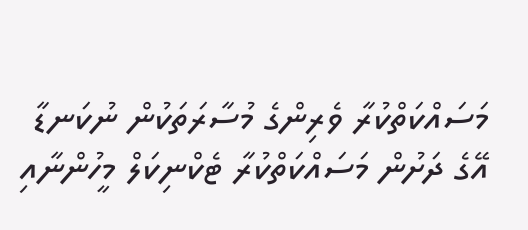މަސައްކަތްކުރާ ވެރިންގެ މުސާރަތަކުން ނުކަނޑާ އޭގެ ދަށުން މަސައްކަތްކުރާ ޓެކްނިކަލް މީހުންނާއި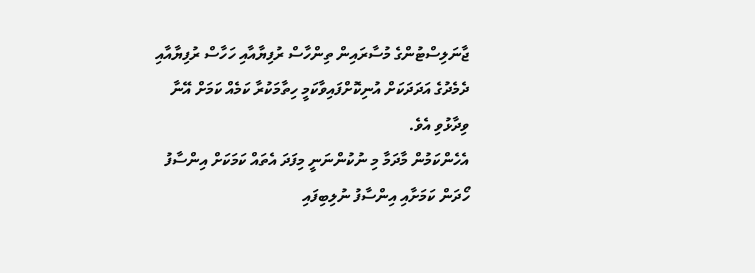ޖާނަލިސްޓުންގެ މުސާރައިން ތިންހާސް ރުފިޔާއާއި ހަހާސް ރުފިޔާއާއި ދެމެދުގެ އަދަދަކަށް އުނިކޮށްފައިވާކަމީ ހިތާމަކުރާ ކަމެއް ކަމަށް އޭނާ ވިދާޅުވި އެވެ.
އެހެންކަމުން މާދަމާ މި ނުކުންނަނީ މިފަދަ އެތައް ކަމަކަށް އިންސާފު ހޯދަން ކަމަށާއި އިންސާފު ނުލިބިފައި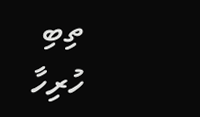ތިބި ހުރިހާ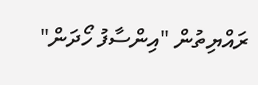ރައްޔިތުން "އިންސާފު ހޯދަން"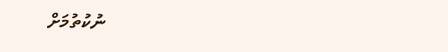ނުކުތުމަށް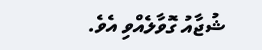ޝުޖާއު ގޮވާލެއްވި އެވެ.